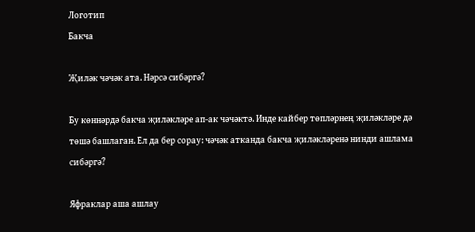Логотип
Бакча

Җиләк чәчәк ата. Нәрсә сибәргә?

Бу көннәрдә бакча җиләкләре ап-ак чәчәктә. Инде кайбер төпләрнең җиләкләре дә төшә башлаган. Ел да бер сорау: чәчәк атканда бакча җиләкләренә нинди ашлама сибәргә?

Яфраклар аша ашлау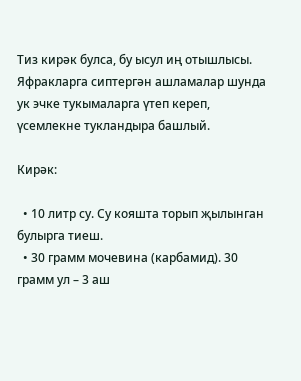Тиз кирәк булса, бу ысул иң отышлысы. Яфракларга сиптергән ашламалар шунда ук эчке тукымаларга үтеп кереп, үсемлекне тукландыра башлый.

Кирәк:

  • 10 литр су. Су кояшта торып җылынган булырга тиеш.
  • 30 грамм мочевина (карбамид). 30 грамм ул – 3 аш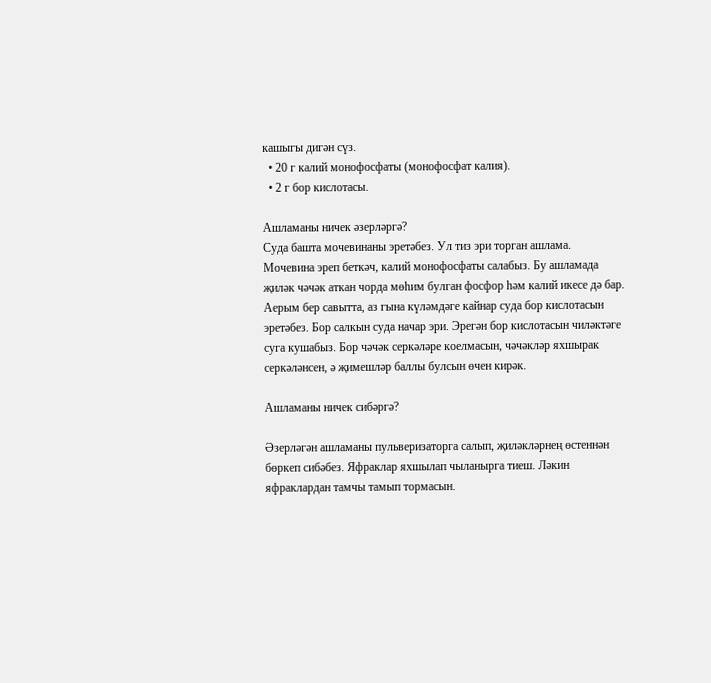кашыгы дигән сүз.
  • 20 г калий монофосфаты (монофосфат калия).
  • 2 г бор кислотасы.

Ашламаны ничек әзерләргә?
Суда башта мочевинаны эретәбез. Ул тиз эри торган ашлама.
Мочевина эреп беткәч, калий монофосфаты салабыз. Бу ашламада җиләк чәчәк аткан чорда мөһим булган фосфор һәм калий икесе дә бар.
Аерым бер савытта, аз гына күләмдәге кайнар суда бор кислотасын эретәбез. Бор салкын суда начар эри. Эрегән бор кислотасын чиләктәге суга кушабыз. Бор чәчәк серкәләре коелмасын, чәчәкләр яхшырак серкәләнсен, ә җимешләр баллы булсын өчен кирәк.

Ашламаны ничек сибәргә?

Әзерләгән ашламаны пульверизаторга салып, җиләкләрнең өстеннән бөркеп сибәбез. Яфраклар яхшылап чыланырга тиеш. Ләкин яфраклардан тамчы тамып тормасын.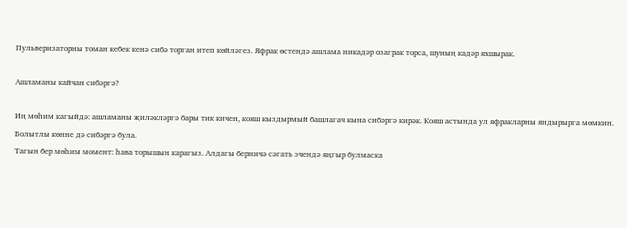Пульверизаторны томан кебек кенә сибә торган итеп көйләгез. Яфрак өстендә ашлама никадәр озаграк торса, шуның кадәр яхшырак.

Ашламаны кайчан сибәргә?

Иң мөһим кагыйдә: ашламаны җиләкләргә бары тик кичен, кояш кыздырмый башлагач кына сибәргә кирәк. Кояш астында ул яфракларны яндырырга мөмкин. Болытлы көнне дә сибәргә була.
Тагын бер мөһим момент: һава торышын карагыз. Алдагы берничә сәгать эчендә яңгыр булмаска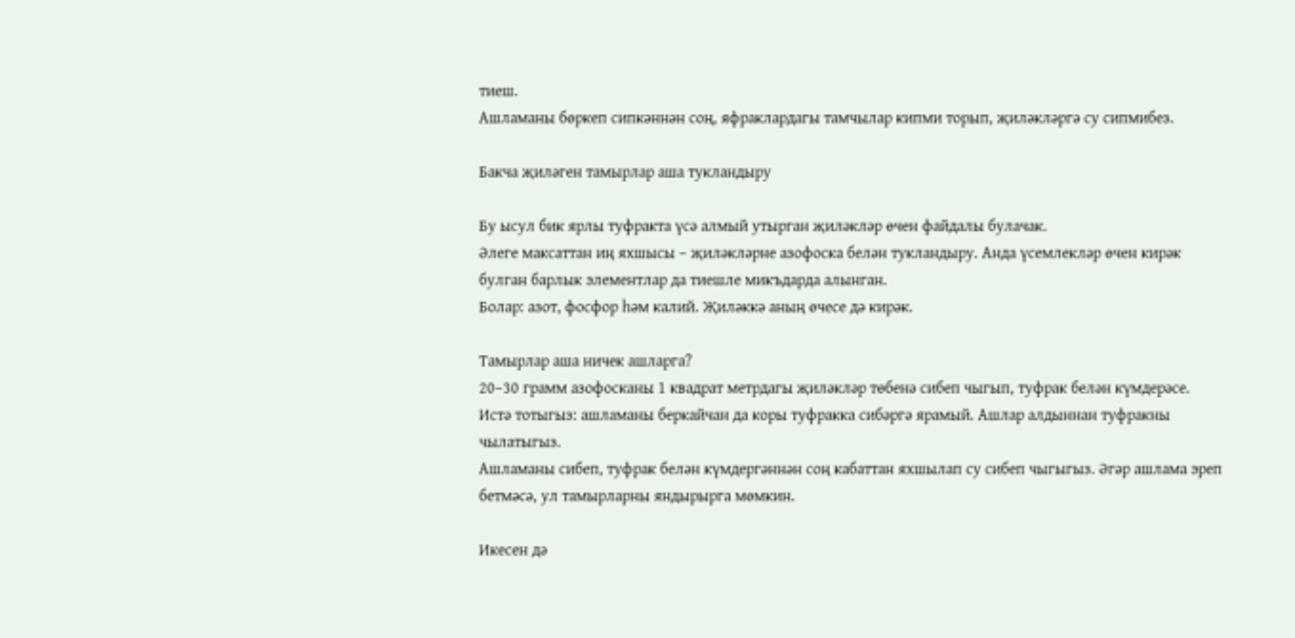тиеш.
Ашламаны бөркеп сипкәннән соң, яфраклардагы тамчылар кипми торып, җиләкләргә су сипмибез.

Бакча җиләген тамырлар аша тукландыру

Бу ысул бик ярлы туфракта үсә алмый утырган җиләкләр өчен файдалы булачак.
Әлеге максаттан иң яхшысы – җиләкләрне азофоска белән тукландыру. Анда үсемлекләр өчен кирәк булган барлык элементлар да тиешле микъдарда алынган.
Болар: азот, фосфор һәм калий. Җиләккә аның өчесе дә кирәк.

Тамырлар аша ничек ашларга?
20–30 грамм азофосканы 1 квадрат метрдагы җиләкләр төбенә сибеп чыгып, туфрак белән күмдерәсе.
Истә тотыгыз: ашламаны беркайчан да коры туфракка сибәргә ярамый. Ашлар алдыннан туфракны чылатыгыз.
Ашламаны сибеп, туфрак белән күмдергәннән соң кабаттан яхшылап су сибеп чыгыгыз. Әгәр ашлама эреп бетмәсә, ул тамырларны яндырырга мөмкин.

Икесен дә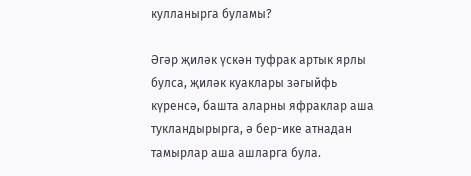кулланырга буламы?

Әгәр җиләк үскән туфрак артык ярлы булса, җиләк куаклары зәгыйфь күренсә, башта аларны яфраклар аша тукландырырга, ә бер-ике атнадан тамырлар аша ашларга була.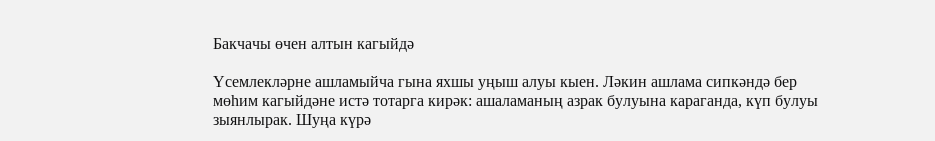Бакчачы өчен алтын кагыйдә

Үсемлекләрне ашламыйча гына яхшы уңыш алуы кыен. Ләкин ашлама сипкәндә бер мөһим кагыйдәне истә тотарга кирәк: ашаламаның азрак булуына караганда, күп булуы зыянлырак. Шуңа күрә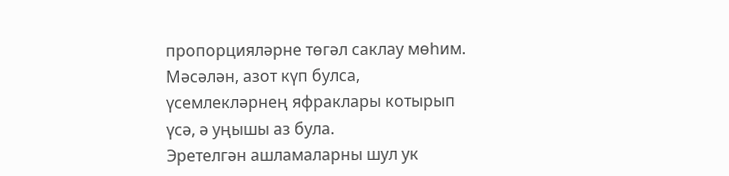пропорцияләрне төгәл саклау мөһим. Мәсәлән, азот күп булса, үсемлекләрнең яфраклары котырып үсә, ә уңышы аз була.
Эретелгән ашламаларны шул ук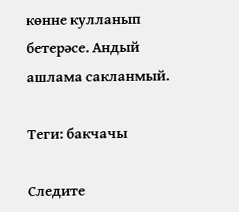көнне кулланып бетерәсе. Андый ашлама сакланмый.

Теги: бакчачы

Следите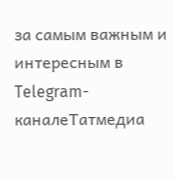за самым важным и интересным в Telegram-каналеТатмедиа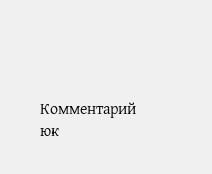Комментарий юк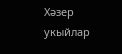Хәзер укыйлар